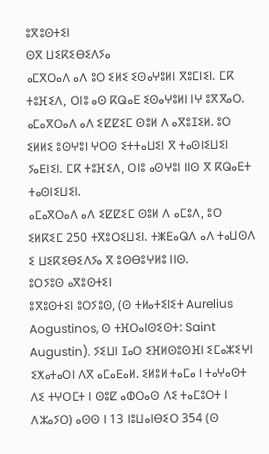ⵓⴳⵓⵙⵜⵉⵏ
ⵙⴳ ⵡⵉⴽⵉⴱⵉⴷⵢⴰ
ⴰⵎⴳⵔⴰⴷ ⴰⴷ ⵓⵔ ⵉⵍⵉ ⵉⵙⴰⵖⵓⵍⵏ ⴳⵓⵎⵏⵉⵏ. ⵎⴽ ⵜⵓⴼⵉⴷ, ⵔⵏⵓ ⴰⵙ ⴽⵕⴰⴹ ⵉⵙⴰⵖⵓⵍⵏ ⵏⵖ ⵓⴳⴳⴰⵔ.
ⴰⵎⴰⴳⵔⴰⴷ ⴰⴷ ⵉⵇⵇⵉⵎ ⵙⵓⵍ ⴷ ⴰⴳⵓⵊⵉⵍ. ⵓⵔ ⵉⵍⵍⵉ ⵓⵙⵖⵓⵏ ⵖⵔⵙ ⵉⵜⵜⴰⵡⵉⵏ ⴳ ⵜⴰⵙⵏⵉⵡⵉⵏ ⵢⴰⴹⵏⵉⵏ. ⵎⴽ ⵜⵓⴼⵉⴷ, ⵔⵏⵓ ⴰⵙⵖⵓⵏ ⵏⵏⵙ ⴳ ⴽⵕⴰⴹⵜ ⵜⴰⵙⵏⵉⵡⵉⵏ.
ⴰⵎⴰⴳⵔⴰⴷ ⴰⴷ ⵉⵇⵇⵉⵎ ⵙⵓⵍ ⴷ ⴰⵎⵓⴷ, ⵓⵔ ⵉⵍⴽⵉⵎ 250 ⵜⴳⵓⵔⵉⵡⵉⵏ. ⵜⵥⴹⴰⵕⴷ ⴰⴷ ⵜⴰⵡⵙⴷ ⵉ ⵡⵉⴽⵉⴱⵉⴷⵢⴰ ⴳ ⵓⵙⴱⵓⵖⵍⵓ ⵏⵏⵙ.
ⵓⵔⵢⵓⵙ ⴰⴳⵓⵙⵜⵉⵏ
ⵓⴳⵓⵙⵜⵉⵏ ⵓⵔⵢⵓⵙ, (ⵙ ⵜⵍⴰⵜⵉⵏⵉⵜ Aurelius Aogustinos, ⵙ ⵜⴼⵔⴰⵏⵙⵉⵙⵜ: Saint Augustin). ⵢⵉⵡⵏ ⵊⴰⵔ ⵉⴼⵍⵙⵓⵙⴼⵏ ⵉⵎⴰⵣⵉⵖⵏ ⵉⵅⴰⵜⴰⵔⵏ ⴷⴳ ⴰⵎⴰⴹⴰⵍ. ⵉⵍⵓⵍ ⵜⴰⵎⴰ ⵏ ⵜⴰⵖⴰⵙⵜ ⴷⵉ ⵜⵖⵔⵎⵜ ⵏ ⵙⵓⵇ ⴰⵀⵔⴰⵙ ⴷⵉ ⵜⴰⵎⵓⵔⵜ ⵏ ⴷⵣⴰⵢⵔ) ⴰⵙⵙ ⵏ 13 ⵏⵓⵡⴰⵏⴱⵉⵔ 354 (ⵙ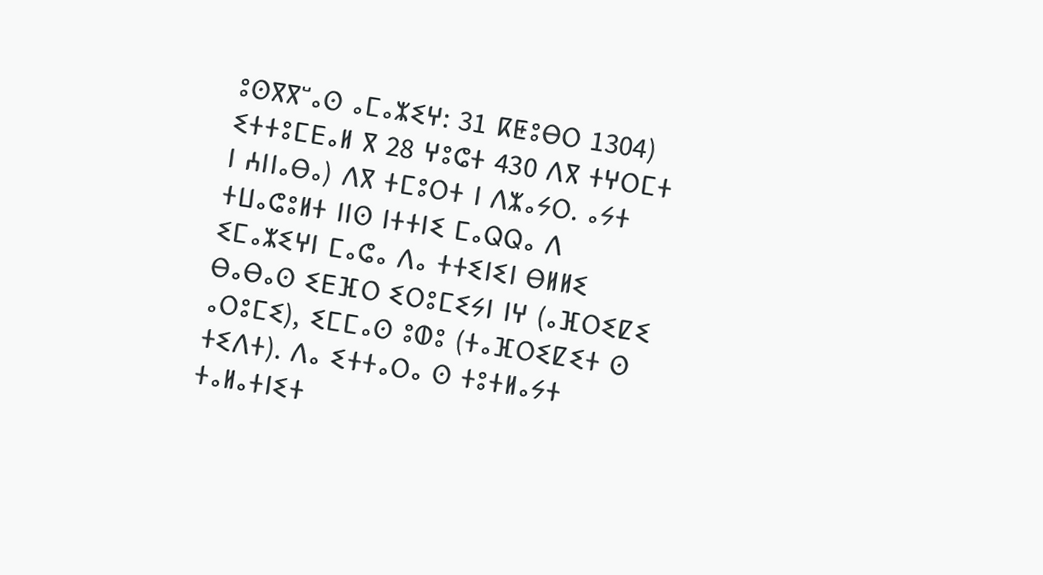ⵓⵙⴳⴳⵯⴰⵙ ⴰⵎⴰⵣⵉⵖ: 31 ⴽⵟⵓⴱⵔ 1304) ⵉⵜⵜⵓⵎⴹⴰⵍ ⴳ 28 ⵖⵓⵛⵜ 430 ⴷⴳ ⵜⵖⵔⵎⵜ ⵏ ⵄⵏⵏⴰⴱⴰ) ⴷⴳ ⵜⵎⵓⵔⵜ ⵏ ⴷⵣⴰⵢⵔ. ⴰⵢⵜ ⵜⵡⴰⵛⵓⵍⵜ ⵏⵏⵙ ⵏⵜⵜⵏⵉ ⵎⴰⵕⵕⴰ ⴷ ⵉⵎⴰⵣⵉⵖⵏ ⵎⴰⵛⴰ ⴷⴰ ⵜⵜⵉⵏⵉⵏ ⴱⵍⵍⵉ ⴱⴰⴱⴰⵙ ⵉⴹⴼⵔ ⵉⵔⵓⵎⵉⵢⵏ ⵏⵖ (ⴰⴼⵔⵉⵇⵉ ⴰⵔⵓⵎⵉ), ⵉⵎⵎⴰⵙ ⵓⵀⵓ (ⵜⴰⴼⵔⵉⵇⵉⵜ ⵙ ⵜⵉⴷⵜ). ⴷⴰ ⵉⵜⵜⴰⵔⴰ ⵙ ⵜⵓⵜⵍⴰⵢⵜ ⵜⴰⵍⴰⵜⵏⵉⵜ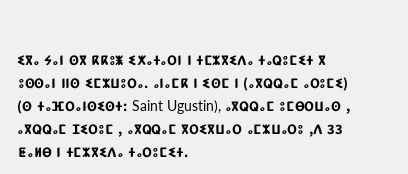ⵉⴳⴰ ⵢⴰⵏ ⵙⴳ ⴽⴽⵓⵥ ⵉⵅⴰⵜⴰⵔⵏ ⵏ ⵜⵎⵣⴳⵉⴷⴰ ⵜⴰⵕⵓⵎⵉⵜ ⴳ ⵓⵙⵙⴰⵏ ⵏⵏⵙ ⵉⵎⵣⵡⵓⵔⴰ. ⴰⵏⴰⵎⴽ ⵏ ⵉⵙⵎ ⵏ (ⴰⴳⵕⵕⴰⵎ ⴰⵔⵓⵎⵉ) (ⵙ ⵜⴰⴼⵔⴰⵏⵙⵉⵙⵜ: Saint Ugustin), ⴰⴳⵕⵕⴰⵎ ⵓⵎⴱⵔⵡⴰⵙ , ⴰⴳⵕⵕⴰⵎ ⵊⵉⵔⵓⵎ , ⴰⴳⵕⵕⴰⵎ ⴳⵔⵉⴳⵡⴰⵔ ⴰⵎⵣⵡⴰⵔⵓ ,ⴷ 33 ⵟⴰⵍⴱ ⵏ ⵜⵎⵣⴳⵉⴷⴰ ⵜⴰⵔⵓⵎⵉⵜ.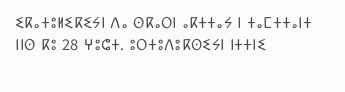ⵉⴽⴰⵜⵓⵍⵉⴽⵉⵢⵏ ⴷⴰ ⵙⴽⴰⵔⵏ ⴰⴽⵜⵜⴰⵢ ⵏ ⵜⴰⵎⵜⵜⴰⵏⵜ ⵏⵏⵙ ⴽⵓ 28 ⵖⵓⵛⵜ. ⵓⵔⵜⵓⴷⵓⴽⵙⵉⵢⵏ ⵏⵜⵜⵏⵉ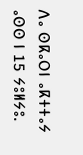ⴷⴰ ⵙⴽⴰⵔⵏ ⴰⴽⵜⵜⴰⵢ ⴰⵙⵙ ⵏ 15 ⵢⵓⵍⵢⵓ.